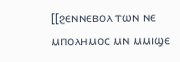[[ϩⲉⲛⲛⲉⲃⲟⲗ ⲧⲱⲛ ⲛⲉ ⲙⲡⲟⲗⲏⲙⲟⲥ ⲙⲛ ⲙⲙⲓϣⲉ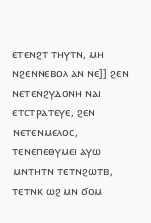ⲉⲧⲉⲛϩⲧ ⲧⲏⲩⲧⲛ, ⲙⲏ ⲛϩⲉⲛⲛⲉⲃⲟⲗ ⲁⲛ ⲛⲉ]] ϩⲉⲛ ⲛⲉⲧⲉⲛϩⲩⲇⲟⲛⲏ ⲛⲁⲓ ⲉⲧⲥⲧⲣⲁⲧⲉⲩⲉ, ϩⲉⲛ ⲛⲉⲧⲉⲛⲙⲉⲗⲟⲥ, ⲧⲉⲛⲉⲡⲉⲑⲩⲙⲉⲓ ⲁⲩⲱ ⲙⲛⲧⲏⲧⲛ ⲧⲉⲧⲛϩⲱⲧⲃ, ⲧⲉⲧⲛⲕ ⲱϩ ⲙⲛ ϭⲟⲙ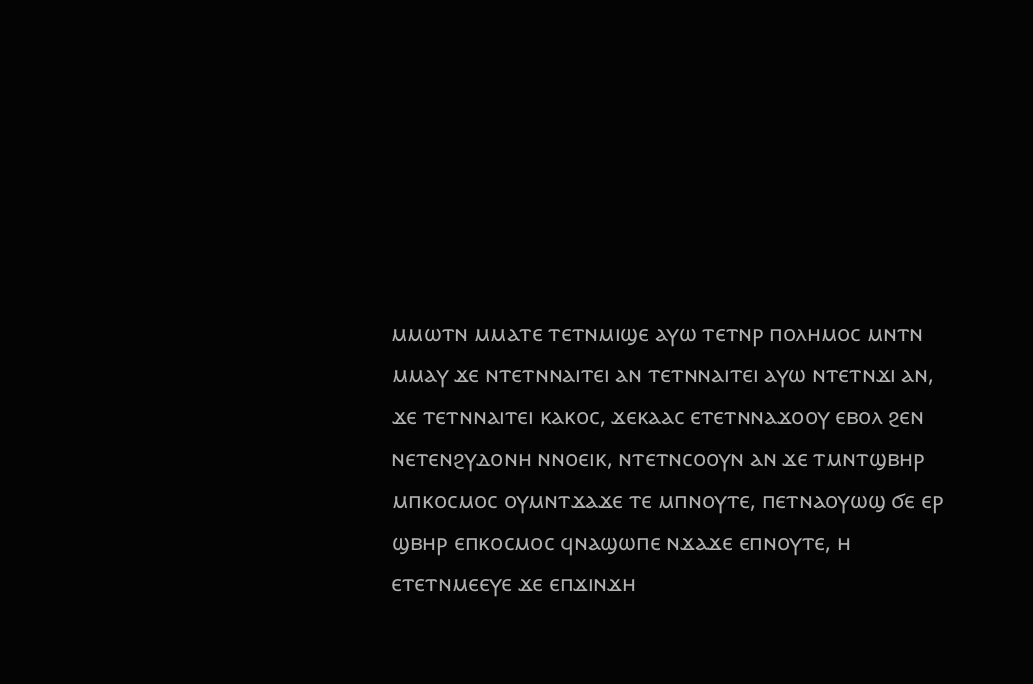ⲙⲙⲱⲧⲛ ⲙⲙⲁⲧⲉ ⲧⲉⲧⲛⲙⲓϣⲉ ⲁⲩⲱ ⲧⲉⲧⲛⲣ ⲡⲟⲗⲏⲙⲟⲥ ⲙⲛⲧⲛ ⲙⲙⲁⲩ ϫⲉ ⲛⲧⲉⲧⲛⲛⲁⲓⲧⲉⲓ ⲁⲛ ⲧⲉⲧⲛⲛⲁⲓⲧⲉⲓ ⲁⲩⲱ ⲛⲧⲉⲧⲛϫⲓ ⲁⲛ, ϫⲉ ⲧⲉⲧⲛⲛⲁⲓⲧⲉⲓ ⲕⲁⲕⲟⲥ, ϫⲉⲕⲁⲁⲥ ⲉⲧⲉⲧⲛⲛⲁϫⲟⲟⲩ ⲉⲃⲟⲗ ϩⲉⲛ ⲛⲉⲧⲉⲛϩⲩⲇⲟⲛⲏ ⲛⲛⲟⲉⲓⲕ, ⲛⲧⲉⲧⲛⲥⲟⲟⲩⲛ ⲁⲛ ϫⲉ ⲧⲙⲛⲧϣⲃⲏⲣ ⲙⲡⲕⲟⲥⲙⲟⲥ ⲟⲩⲙⲛⲧϫⲁϫⲉ ⲧⲉ ⲙⲡⲛⲟⲩⲧⲉ, ⲡⲉⲧⲛⲁⲟⲩⲱϣ ϭⲉ ⲉⲣ ϣⲃⲏⲣ ⲉⲡⲕⲟⲥⲙⲟⲥ ϥⲛⲁϣⲱⲡⲉ ⲛϫⲁϫⲉ ⲉⲡⲛⲟⲩⲧⲉ, ⲏ ⲉⲧⲉⲧⲛⲙⲉⲉⲩⲉ ϫⲉ ⲉⲡϫⲓⲛϫⲏ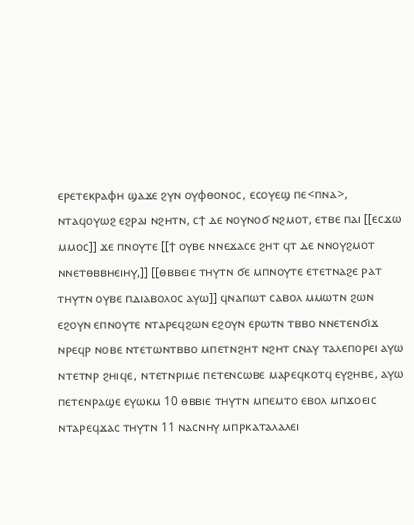ⲉⲣⲉⲧⲉⲕⲣⲁⲫⲏ ϣⲁϫⲉ ϩⲩⲛ ⲟⲩⲫⲑⲟⲛⲟⲥ, ⲉⲥⲟⲩⲉϣ ⲡⲉ<ⲡⲛⲁ>, ⲛⲧⲁϥⲟⲩⲱϩ ⲉϩⲣⲁⲓ ⲛϩⲏⲧⲛ, ⲥϯ ⲇⲉ ⲛⲟⲩⲛⲟϭ ⲛϩⲙⲟⲧ, ⲉⲧⲃⲉ ⲡⲁⲓ [[ⲉⲥϫⲱ ⲙⲙⲟⲥ]] ϫⲉ ⲡⲛⲟⲩⲧⲉ [[ϯ ⲟⲩⲃⲉ ⲛⲛⲉϫⲁⲥⲉ ϩⲏⲧ ϥⲧ ⲇⲉ ⲛⲛⲟⲩϩⲙⲟⲧ ⲛⲛⲉⲧⲑⲃⲃⲏⲉⲓⲏⲩ,]] [[ⲑⲃⲃⲉⲓⲉ ⲧⲏⲩⲧⲛ ϭⲉ ⲙⲡⲛⲟⲩⲧⲉ ⲉⲧⲉⲧⲛⲁϩⲉ ⲣⲁⲧ ⲧⲏⲩⲧⲛ ⲟⲩⲃⲉ ⲡⲇⲓⲁⲃⲟⲗⲟⲥ ⲁⲩⲱ]] ϥⲛⲁⲡⲱⲧ ⲥⲁⲃⲟⲗ ⲙⲙⲱⲧⲛ ϩⲱⲛ ⲉϩⲟⲩⲛ ⲉⲡⲛⲟⲩⲧⲉ ⲛⲧⲁⲣⲉϥϩⲱⲛ ⲉϩⲟⲩⲛ ⲉⲣⲱⲧⲛ ⲧⲃⲃⲟ ⲛⲛⲉⲧⲉⲛϭⲓϫ ⲛⲣⲉϥⲣ ⲛⲟⲃⲉ ⲛⲧⲉⲧⲱⲛⲧⲃⲃⲟ ⲙⲡⲉⲧⲛϩⲏⲧ ⲛϩⲏⲧ ⲥⲛⲁⲩ ⲧⲁⲗⲉⲡⲟⲣⲉⲓ ⲁⲩⲱ ⲛⲧⲉⲧⲛⲣ ϩⲏⲓϥⲉ, ⲛⲧⲉⲧⲛⲣⲓⲙⲉ ⲡⲉⲧⲉⲛⲥⲱⲃⲉ ⲙⲁⲣⲉϥⲕⲟⲧϥ ⲉⲩϩⲏⲃⲉ, ⲁⲩⲱ ⲡⲉⲧⲉⲛⲣⲁϣⲉ ⲉⲩⲱⲕⲙ 10 ⲑⲃⲃⲓⲉ ⲧⲏⲩⲧⲛ ⲙⲡⲉⲙⲧⲟ ⲉⲃⲟⲗ ⲙⲡϫⲟⲉⲓⲥ ⲛⲧⲁⲣⲉϥϫⲁⲥ ⲧⲏⲩⲧⲛ 11 ⲛⲁⲥⲛⲏⲩ ⲙⲡⲣⲕⲁⲧⲁⲗⲁⲗⲉⲓ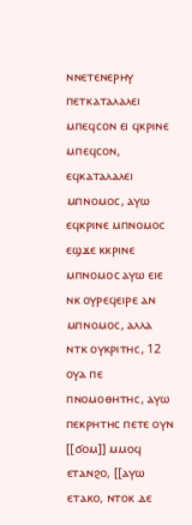ⲛⲛⲉⲧⲉⲛⲉⲣⲏⲩ ⲡⲉⲧⲕⲁⲧⲁⲗⲁⲗⲉⲓ ⲙⲡⲉϥⲥⲟⲛ ⲉⲓ ϥⲕⲣⲓⲛⲉ ⲙⲡⲉϥⲥⲟⲛ, ⲉϥⲕⲁⲧⲁⲗⲁⲗⲉⲓ ⲙⲡⲛⲟⲙⲟⲥ, ⲁⲩⲱ ⲉϥⲕⲣⲓⲛⲉ ⲙⲡⲛⲟⲙⲟⲥ ⲉϣϫⲉ ⲕⲕⲣⲓⲛⲉ ⲙⲡⲛⲟⲙⲟⲥ ⲁⲩⲱ ⲉⲓⲉ ⲛⲕ ⲟⲩⲣⲉϥⲉⲓⲣⲉ ⲁⲛ ⲙⲡⲛⲟⲙⲟⲥ, ⲁⲗⲗⲁ ⲛⲧⲕ ⲟⲩⲕⲣⲓⲧⲏⲥ, 12 ⲟⲩⲁ ⲡⲉ ⲡⲛⲟⲙⲟⲑⲏⲧⲏⲥ, ⲁⲩⲱ ⲡⲉⲕⲣⲏⲧⲏⲥ ⲡⲉⲧⲉ ⲟⲩⲛ [[ϭⲟⲙ]] ⲙⲙⲟϥ ⲉⲧⲁⲛϩⲟ, [[ⲁⲩⲱ ⲉⲧⲁⲕⲟ, ⲛⲧⲟⲕ ⲇⲉ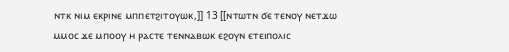ⲛⲧⲕ ⲛⲓⲙ ⲉⲕⲣⲓⲛⲉ ⲙⲡⲡⲉⲧϩⲓⲧⲟⲩⲱⲕ,]] 13 [[ⲛⲧⲱⲧⲛ ϭⲉ ⲧⲉⲛⲟⲩ ⲛⲉⲧϫⲱ ⲙⲙⲟⲥ ϫⲉ ⲙⲡⲟⲟⲩ ⲏ ⲣⲁⲥⲧⲉ ⲧⲉⲛⲛⲁⲃⲱⲕ ⲉϩⲟⲩⲛ ⲉⲧⲉⲓⲡⲟⲗⲓⲥ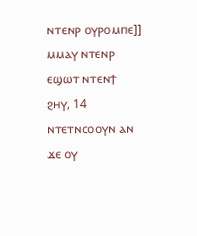ⲛⲧⲉⲛⲣ ⲟⲩⲣⲟⲙⲡⲉ]] ⲙⲙⲁⲩ ⲛⲧⲉⲛⲣ ⲉϣⲱⲧ ⲛⲧⲉⲛϯ ϩⲏⲩ, 14 ⲛⲧⲉⲧⲛⲥⲟⲟⲩⲛ ⲁⲛ ϫⲉ ⲟⲩ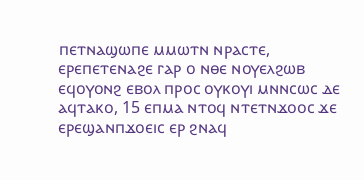ⲡⲉⲧⲛⲁϣⲱⲡⲉ ⲙⲙⲱⲧⲛ ⲛⲣⲁⲥⲧⲉ, ⲉⲣⲉⲡⲉⲧⲉⲛⲁϩⲉ ⲅⲁⲣ ⲟ ⲛⲑⲉ ⲛⲟⲩⲉⲗϩⲱⲃ ⲉϥⲟⲩⲟⲛϩ ⲉⲃⲟⲗ ⲡⲣⲟⲥ ⲟⲩⲕⲟⲩⲓ ⲙⲛⲛⲥⲱⲥ ⲇⲉ ⲁϥⲧⲁⲕⲟ, 15 ⲉⲡⲙⲁ ⲛⲧⲟϥ ⲛⲧⲉⲧⲛϫⲟⲟⲥ ϫⲉ ⲉⲣⲉϣⲁⲛⲡϫⲟⲉⲓⲥ ⲉⲣ ϩⲛⲁϥ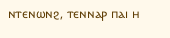ⲛⲧⲉⲛⲱⲛϩ, ⲧⲉⲛⲛⲁⲣ ⲡⲁⲓ ⲏ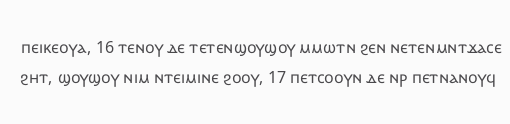ⲡⲉⲓⲕⲉⲟⲩⲁ, 16 ⲧⲉⲛⲟⲩ ⲇⲉ ⲧⲉⲧⲉⲛϣⲟⲩϣⲟⲩ ⲙⲙⲱⲧⲛ ϩⲉⲛ ⲛⲉⲧⲉⲛⲙⲛⲧϫⲁⲥⲉ ϩⲏⲧ, ϣⲟⲩϣⲟⲩ ⲛⲓⲙ ⲛⲧⲉⲓⲙⲓⲛⲉ ϩⲟⲟⲩ, 17 ⲡⲉⲧⲥⲟⲟⲩⲛ ⲇⲉ ⲛⲣ ⲡⲉⲧⲛⲁⲛⲟⲩϥ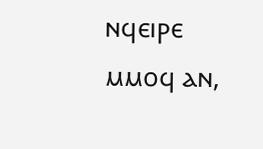ⲛϥⲉⲓⲣⲉ ⲙⲙⲟϥ ⲁⲛ,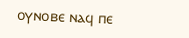ⲟⲩⲛⲟⲃⲉ ⲛⲁϥ ⲡⲉ